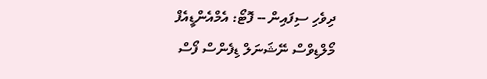ދިވެހި ސިފައިން -- ފޮޓޯ: އެމްއެންޑީއެފް
މޯލްޑިވްސް ނޭޝަނަލް ޑިފެންސް ފޯސް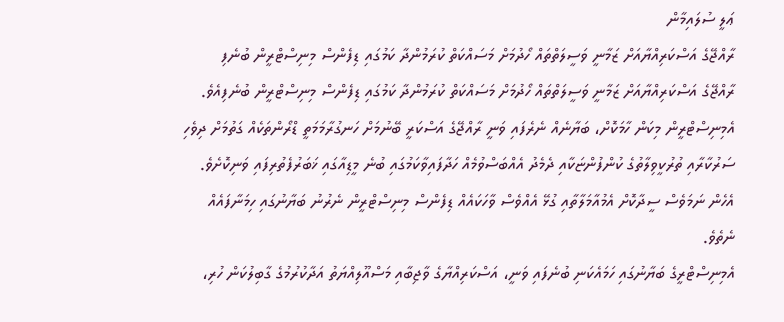ޢަލީ ސުލައިމާން
ރާއްޖޭގެ އަސްކަރިއްޔާއަށް ޒަމާނީ ވަސީލަތްތައް ހޯދުމަށް މަސައްކަތް ކުރަމުންދާ ކަމުގައި ޑިފެންސް މިނިސްޓްރީން ބުނެފި
ރާއްޖޭގެ އަސްކަރިއްޔާއަށް ޒަމާނީ ވަސީލަތްތައް ހޯދުމަށް މަސައްކަތް ކުރަމުންދާ ކަމުގައި ޑިފެންސް މިނިސްޓްރީން ބުނެފިއެވެ.
އެމިނިސްޓްރީން މިކަން ހާމަކޮށް، ބަޔާނެއް ނެރެފައި ވަނީ ރާއްޖޭގެ އަސްކަރީ ބޭނުމަށް ހަނގުރާމަމަތީ ޑްރޯންތަކެއް ގަތުމަށް ދިވެހި ސަރުކާރާއި ތުރުކީވިލާތުގެ ކުންފުންޏަކާއި ދެމެދު އެއްބަސްވުމެއް ހަދާފައިވާކަމުގައި ބުނެ މީޑިއާގައި ޚަބަރުފެތުރިފައި ވަނިކޮށެވެ. އެހެން ނަމަވެސް ސީދާކޮށް އެމުއާމަލާތާއި ގުޅޭ އެއްވެސް ވާހަކައެއް ޑިފެންސް މިނިސްޓްރީން ނެރުނު ބަޔާނުގައި ހިމަނާފައެއް ނެތެވެ.
އެމިނިސްޓްރީގެ ބަޔާނުގައި ހަމައެކަނި ބުނެފައި ވަނީ، އަސްކަރިއްޔާގެ ވާޖިބާއި މަސްއޫލިއްޔަތު އަދާކުރުމުގެ ގާބިލުކަން ހުރި،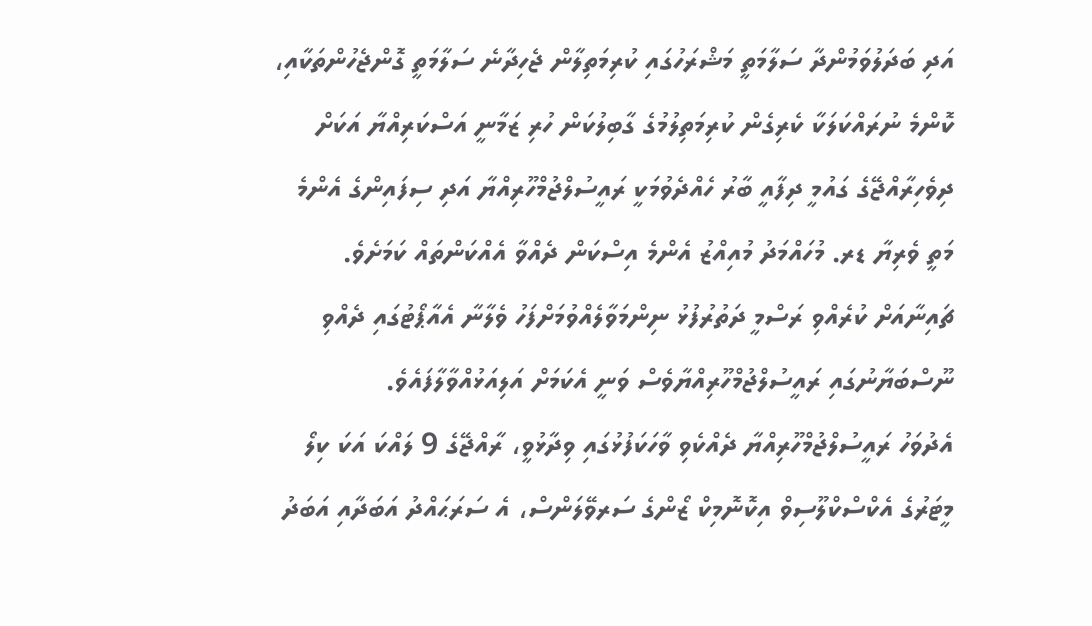އަދި ބަދަލުވަމުންދާ ސަލާމަތީ މަޝްރަހުގައި ކުރިމަތިލާން ޖެހިދާނެ ސަލާމަތީ ގޮންޖެހުންތަކާއި، ކޮންމެ ނުރައްކަލަކާ ކެރިގެން ކުރިމަތިލުމުގެ ގާބިލުކަން ހުރި ޒަމާނީ އަސްކަރިއްޔާ އަކަށް ދިވެހިރާއްޖޭގެ ގައުމީ ދިފާއީ ބާރު ހެއްދެވުމަކީ ރައީސުލްޖުމްހޫރިއްޔާ އަދި ސިފައިންގެ އެންމެ މަތީ ވެރިޔާ ޑރ. މުހައްމަދު މުއިއްޒު އެންމެ އިސްކަން ދެއްވާ އެއްކަންތައް ކަމަށެވެ.
ޗައިނާއަށް ކުރެއްވި ރަސްމީ ދަތުރުފުޅު ނިންމަވާލެއްވުމަށްފަހު ވެލާނާ އެއާޕޯޓުގައި ދެއްވި ނޫސްބަޔާނުގައި ރައީސުލްޖުމްހޫރިއްޔާވެސް ވަނީ އެކަމަށް އަލިއަޅުއްވާލާފައެވެ.
އެދުވަހު ރައީސުލްޖުމްހޫރިއްޔާ ދެއްކެވި ވާހަކަފުޅުގައި ވިދާޅުވީ، ރާއްޖޭގެ 9 ލައްކަ އަކަ ކިލޯ މީޓަރުގެ އެކްސްކްލޫސިވް އިކޮނޮމިކް ޒޯންގެ ސަރވޭލަންސް، އެ ސަރަޙައްދު އަބަދާއި އަބަދު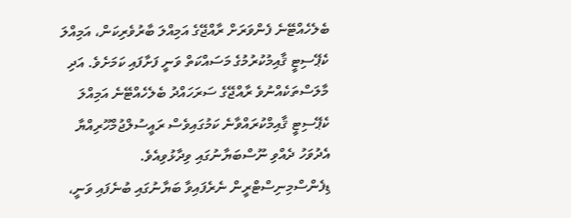ބެލެހެއްޓޭނެ ފެންވަރަށް ރާއްޖޭގެ އަމިއްލަ ބާރުވެރިކަން، އަމިއްލަ ކެޕޭސިޓީ ޤާއިމުކުރުމުގެ މަސައްކަތް ވަނީ ފަށާފައި ކަމަށެވެ. އަދި މާލަސްތަކެއްނުވެ ރާއްޖޭގެ ސަރަހައްދު ބެލެހެއްޓޭނެ އަމިއްލަ ކެޕޭސިޓީ ޤާއިމްކުރައްވާނެ ކަމުގައިވެސް ރައީސުލްޖުމްހޫރިއްޔާ އެދުވަހު ދެއްވި ނޫސްބަޔާނުގައި ވިދާޅުވިއެވެ.
ޑިފެންސްމިނިސްޓްރީން ނެރެފައިވާ ބަޔާނުގައި ބުނެފައި ވަނީ،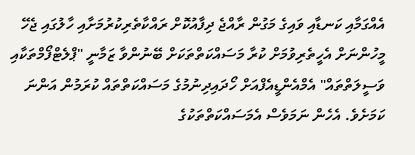އެއްގަމާއި ކަނޑާއި ވައިގެ މަގުން ރާއްޖެ ދިފާއުކޮށް ރައްކާތެރިކުރުމަށާއި ހާލުގައި ޖެހޭ މީހުންނަށް އެހީތެރިވުމަށް ކުރާ މަސައްކަތްތަކަށް ބޭނުންވާ ޒަމާނީ "ޕްލެޓްފޯމްތަކާއި ވަސީލަތްތައް" އެމްއެންޑީއެފްއަށް ހޯދައިދިނުމުގެ މަސައްކަތްތައް ކުރަމުން އަންނަ ކަމަށެވެ. އެހެން ނަމަވެސް އެމަސައްކަތްތަކުގެ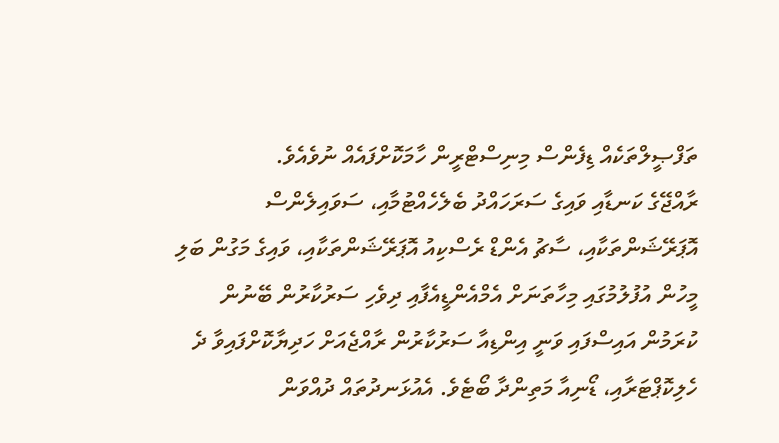ތަފްޞީލްތަކެއް ޑިފެންސް މިނިސްޓްރީން ހާމަކޮށްފައެއް ނުވެއެވެ.
ރާއްޖޭގެ ކަނޑާއި ވައިގެ ސަރަހައްދު ބެލެހެއްޓުމާއި، ސަވައިލެންސް އޮޕަރޭޝަންތަކާއި، ސާޗު އެންޑް ރެސްކިއު އޮޕަރޭޝަންތަކާއި، ވައިގެ މަގުން ބަލި މީހުން އުފުލުމުގައި މިހާތަނަށް އެމްއެންޑީއެފާއި ދިވެހި ސަރުކާރުން ބޭނުން ކުރަމުން އައިސްފައި ވަނީ އިންޑިއާ ސަރުކާރުން ރާއްޖެއަށް ހަދިޔާކޮށްފައިވާ ދެ ހެލިކޮޕްޓަރާއި، ޑޯނިއާ މަތިންދާ ބޯޓެވެ. އެއުޅަނދުތައް ދުއްވަން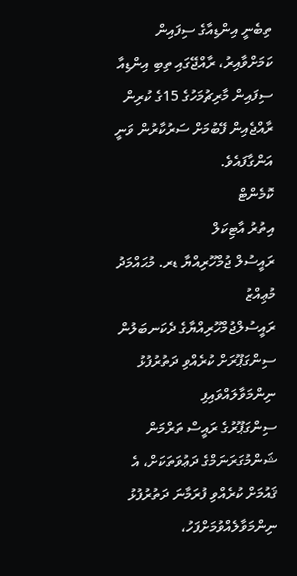ތިބެނީ އިންޑިއާގެ ސިފައިން ކަމަށްވާއިރު، ރާއްޖޭގައި ތިބި އިންޑިއާ ސިފައިން މާރިޗުމަހުގެ 15ގެ ކުރިން ރާއްޖެއިން ފޭބުމަށް ސަރުކާރުން ވަނީ އަންގާފައެވެ.
ކޮމެންޓް
އިތުރު އާޓިކަލް
ރައީސުލް ޖުމްހޫރިއްޔާ ޑރ. މުޙައްމަދު މުޢިއްޒު
ރައީސުލްޖުމްހޫރިއްޔާގެ ދެކަނބަލުން ސިންގަޕޫރަށް ކުރެއްވި ދަތުރުފުޅު ނިންމަވާލައްވައިފި
ސިންގަޕޫރުގެ ރައީސް ތަރްމަން ޝަންމުގަރަނަމްގެ ދަޢުވަތަކަށް، އެ ޤައުމަށް ކުރެއްވި ފުރަމާނަ ދަތުރުފުޅު ނިންމަވާލެއްވުމަށްފަހު،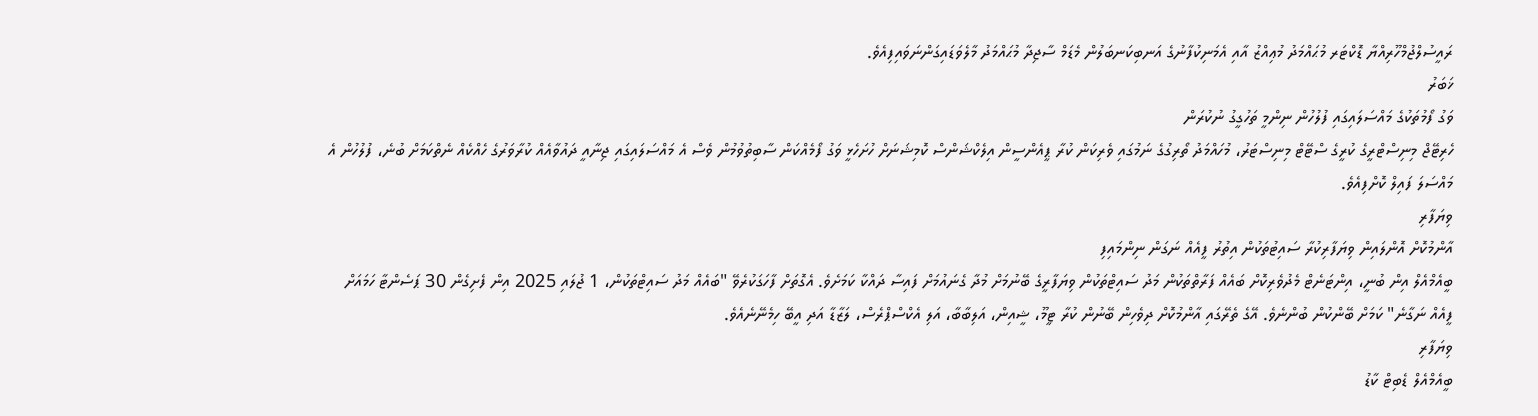ރައީސުލްޖުމްހޫރިއްޔާ ޑޮކްޓަރ މުޙައްމަދު މުޢިއްޒު އާއި އެމަނިކުފާނުގެ އަނބިކަނބަލުން މެޑަމް ސާޖިދާ މުޙައްމަދު މާލެވަޑައިގަންނަވައިފިއެވެ.
ޚަބަރު
ވަގު ފޯމުތަކުގެ މައްސަލައިގައި ފުލުހުން ނިންމީ ތަހުގީގު ނުކުރަން
ހެރިޓޭޖް މިނިސްޓްރީގެ ކުރީގެ ސްޓޭޓް މިނިސްޓަރު، މުހައްމަދު ތޯރިގުގެ ނަމުގައި ވެރިކަން ކުރާ ޕީއެންސީން އިލެކްޝަންސް ކޮމިޝަނަށް ހުށަހެޅީ ވަގު ފޯމެއްކަން ސާބިތުވުމުން ވެސް އެ މައްސަލައިގައި ޖިނާއީ ދައުވާއެއް ކުރާވަރުގެ ހެއްކެއް ނެތްކަމަށް ބުނެ، ފުލުހުން އެ މައްސަލަ ފައިލް ކޮށްފިއެވެ.
ވިޔަފާރި
އާންމުކޮށް އޮންލައިން ވިޔަފާރިކުރާ ސައިޓުތަކުން އިތުރު ފީއެއް ނަގަން ނިންމައިފި
ބީއެމްއެލް އިން ބުނީ، އިންޓަނެޓް މެދުވެރިކޮށް ބައެއް ފަރާތްތަކުން މަދު ސައިޓްތަކުން ވިޔަފާރީގެ ބޭނުމަށް މުދާ ގެނައުމަށް ފައިސާ ދައްކާ ކަމަށެވެ. އެގޮތަށް ފާހަގަކުރެވޭ "ބައެއް މަދު ސައިޓްތަކުން، 1 ޖުލައި 2025 އިން ފެށިގެން 30 ޕަސެންޓާ ހަމައަށް ފީއެއް ނަގާނެ" ކަމަށް ބޭންކުން ބުންނެވެ. އޭގެ ތެރޭގައި އާންމުކޮށް ދިވެހިން ބޭނުން ކުރާ ޓީމޫ، ޝީއިން، އަލިބާބާ، އަލި އެކްސްޕްރެސް، ލަޒާޑާ އަދި އީބޭ ހިމެނޭނެއެވެ.
ވިޔަފާރި
ބީއެމްއެލް ޑެބިޓް ކާޑު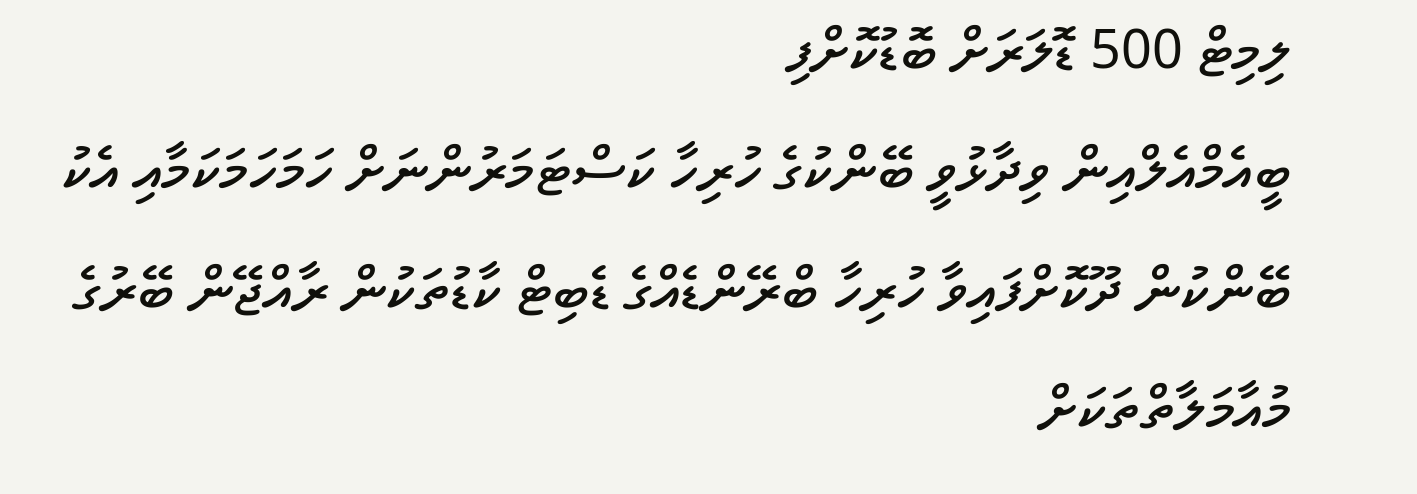ލިމިޓް 500 ޑޮލަރަށް ބޮޑުކޮށްފި
ބީއެމްއެލްއިން ވިދާޅުވީ ބޭންކުގެ ހުރިހާ ކަސްޓަމަރުންނަށް ހަމަހަމަކަމާއި އެކު ބޭންކުން ދޫކޮށްފައިވާ ހުރިހާ ބްރޭންޑެއްގެ ޑެބިޓް ކާޑުތަކުން ރާއްޖޭން ބޭރުގެ މުއާމަލާތްތަކަށް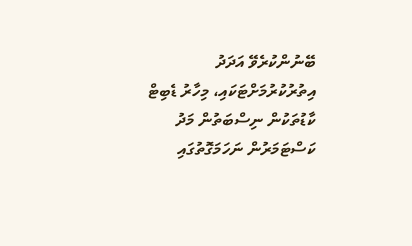ބޭނުންކުރެވޭ އަދަދު އިތުރުކުރުމަށްޓަކައި، މިހާރު ޑެބިޓް ކާޑުތަކުން ނިސްބަތުން މަދު ކަސްޓަމަރުން ނަހަމަގޮތުގައި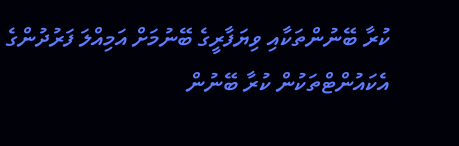ކުރާ ބޭނުންތަކާއި ވިޔަފާރީގެ ބޭނުމަށް އަމިއްލަ ފަރުދުންގެ އެކައުންޓްތަކުން ކުރާ ބޭނުން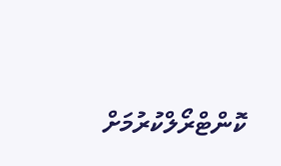ކޮންޓްރޯލްކުރުމަށް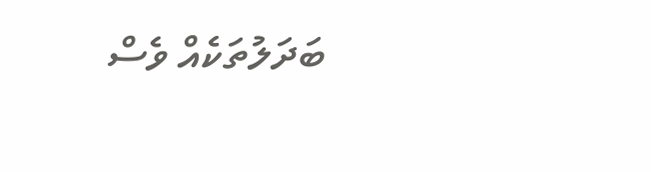ބަދަލުތަކެއް ވެސް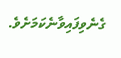ގެނެވިފައިވާނެކަމަށެވެ.